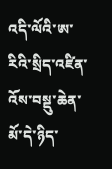འདི་ལོའི་ཨ་རིའི་སྲིད་འཛིན་འོས་བསྡུ་ཆེན་མོ་དེ་ཉིད་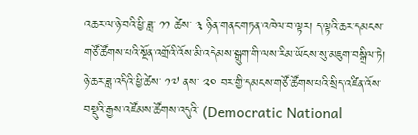འཆར་ལ་ཉེ་བའི་ཕྱི་ཟླ་ ༡༡ ཚེས་ ༣ ཉིན་གནང་གཏན་འཁེལ་བ་ལྟར། ད་ལྟའི་ཆར་དམངས་གཙོ་ཚོགས་པའི་སྔོན་འགྲོའི་འོས་མི་འདེམས་སྒྲུག་གི་ལས་རིམ་ཡོངས་སུ་མཇུག་བསྒྲིལ་ཏེ། ཉེ་ཆར་ཟླ་འདིའི་ཕྱི་ཚེས་ ༡༧ ནས་ ༢༠ བར་གྱི་དམངས་གཙོ་ཚོགས་པའི་སྲིད་འཛིན་འོས་བསྡུའི་རྒྱས་འཛོམས་ཚོགས་འདུའི་ (Democratic National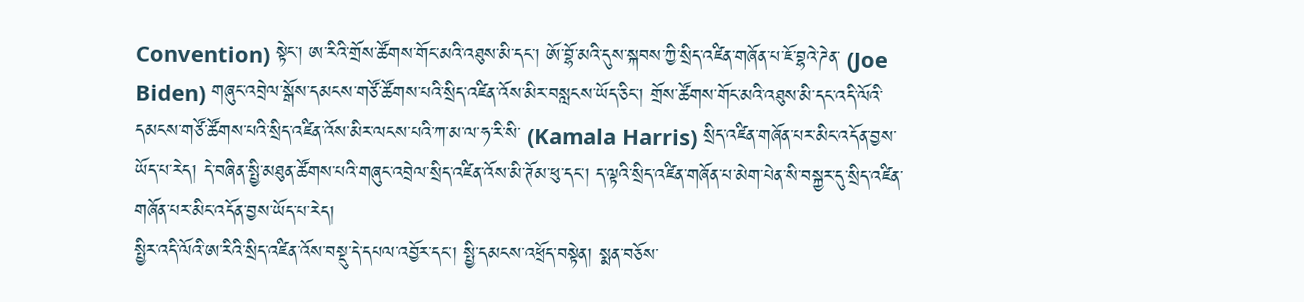Convention) སྟེང་། ཨ་རིའི་གྲོས་ཚོགས་གོང་མའི་འཐུས་མི་དང་། ཨོ་བྷོ་མའི་དུས་སྐབས་ཀྱི་སྲིད་འཛིན་གཞོན་པ་ཇོ་བྷའེ་ཌེན་ (Joe Biden) གཞུང་འབྲེལ་སྒོས་དམངས་གཙོ་ཚོགས་པའི་སྲིད་འཛིན་འོས་མིར་བསླངས་ཡོད་ཅིང་། གྲོས་ཚོགས་གོང་མའི་འཐུས་མི་དང་འདི་ལོའི་དམངས་གཙོ་ཚོགས་པའི་སྲིད་འཛིན་འོས་མིར་ལངས་པའི་ཀ་མ་ལ་ཧ་རི་སི་ (Kamala Harris) སྲིད་འཛིན་གཞོན་པར་མིང་འདོན་བྱས་ཡོད་པ་རེད། དེ་བཞིན་སྤྱི་མཐུན་ཚོགས་པའི་གཞུང་འབྲེལ་སྲིད་འཛིན་འོས་མི་ཊོམ་ཕུ་དང་། ད་ལྟའི་སྲིད་འཛིན་གཞོན་པ་མེག་པེན་སི་བསྐྱར་དུ་སྲིད་འཛིན་གཞོན་པར་མིང་འདོན་བྱས་ཡོད་པ་རེད།
སྤྱིར་འདི་ལོའི་ཨ་རིའི་སྲིད་འཛིན་འོས་བསྡུ་དེ་དཔལ་འབྱོར་དང་། སྤྱི་དམངས་འཕྲོད་བསྟེན། སྨན་བཅོས་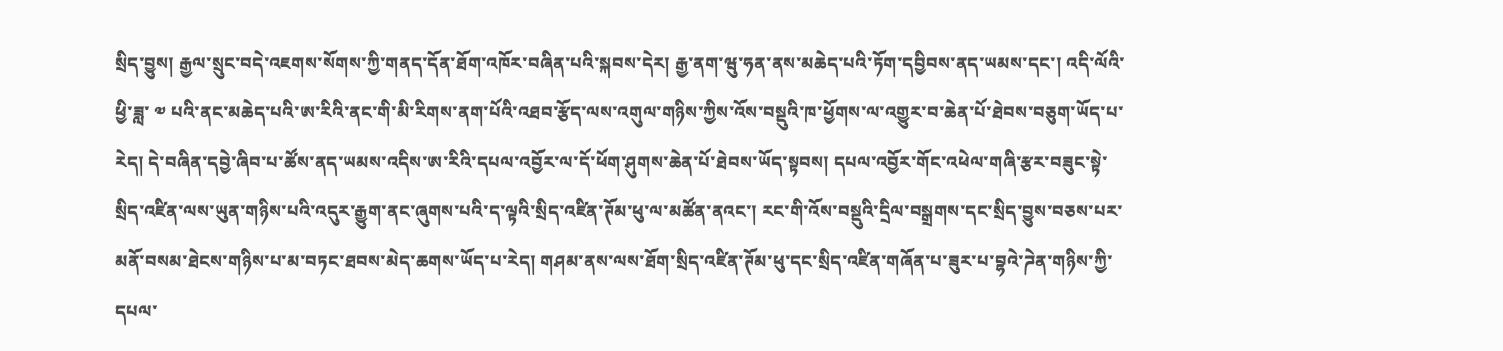སྲིད་བྱུས། རྒྱལ་སྲུང་བདེ་འཇགས་སོགས་ཀྱི་གནད་དོན་ཐོག་འཁོར་བཞིན་པའི་སྐབས་དེར། རྒྱ་ནག་ཝུ་ཧན་ནས་མཆེད་པའི་ཏོག་དབྱིབས་ནད་ཡམས་དང་། འདི་ལོའི་ཕྱི་ཟླ་ ༧ པའི་ནང་མཆེད་པའི་ཨ་རིའི་ནང་གི་མི་རིགས་ནག་པོའི་འཐབ་རྩོད་ལས་འགུལ་གཉིས་ཀྱིས་འོས་བསྡུའི་ཁ་ཕྱོགས་ལ་འགྱུར་བ་ཆེན་པོ་ཐེབས་བཅུག་ཡོད་པ་རེད། དེ་བཞིན་དབྱེ་ཞིབ་པ་ཚོས་ནད་ཡམས་འདིས་ཨ་རིའི་དཔལ་འབྱོར་ལ་དོ་ཕོག་ཤུགས་ཆེན་པོ་ཐེབས་ཡོད་སྟབས། དཔལ་འབྱོར་གོང་འཕེལ་གཞི་རྩར་བཟུང་སྟེ་སྲིད་འཛིན་ལས་ཡུན་གཉིས་པའི་འདུར་རྒྱུག་ནང་ཞུགས་པའི་ད་ལྟའི་སྲིད་འཛིན་ཊོམ་ཕུ་ལ་མཚོན་ནའང་། རང་གི་འོས་བསྡུའི་དྲིལ་བསྒྲགས་དང་སྲིད་བྱུས་བཅས་པར་མནོ་བསམ་ཐེངས་གཉིས་པ་མ་བཏང་ཐབས་མེད་ཆགས་ཡོད་པ་རེད། གཤམ་ནས་ལས་ཐོག་སྲིད་འཛིན་ཊོམ་ཕུ་དང་སྲིད་འཛིན་གཞོན་པ་ཟུར་པ་བྷའེ་ཌེན་གཉིས་ཀྱི་དཔལ་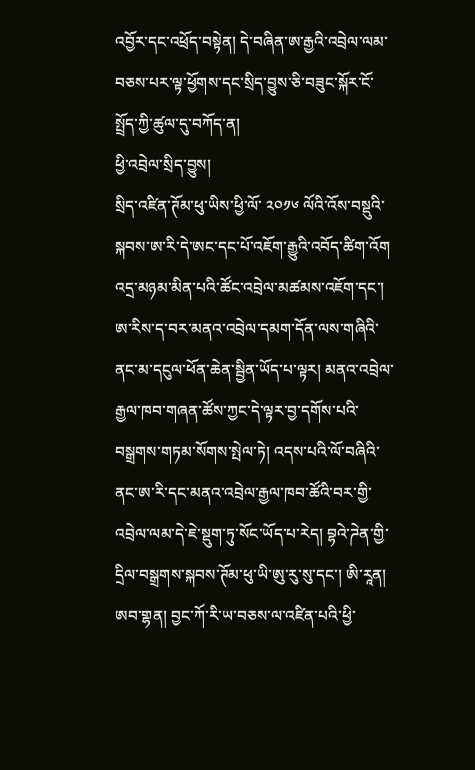འབྱོར་དང་འཕྲོད་བསྟེན། དེ་བཞིན་ཨ་རྒྱའི་འབྲེལ་ལམ་བཅས་པར་ལྟ་ཕྱོགས་དང་སྲིད་བྱུས་ཅི་བཟུང་སྐོར་ངོ་སྤྲོད་ཀྱི་ཚུལ་དུ་བཀོད་ན།
ཕྱི་འབྲེལ་སྲིད་བྱུས།
སྲིད་འཛིན་ཊོམ་ཕུ་ཡིས་ཕྱི་ལོ་ ༢༠༡༦ ལོའི་འོས་བསྡུའི་སྐབས་ཨ་རི་དེ་ཨང་དང་པོ་འཇོག་རྒྱུའི་འབོད་ཚིག་འོག འདྲ་མཉམ་མིན་པའི་ཚོང་འབྲེལ་མཚམས་འཇོག་དང་། ཨ་རིས་ད་བར་མནའ་འབྲེལ་དམག་དོན་ལས་གཞིའི་ནང་མ་དངུལ་ཕོན་ཆེན་སྦྱིན་ཡོད་པ་ལྟར། མནའ་འབྲེལ་རྒྱལ་ཁབ་གཞན་ཚོས་ཀྱང་དེ་ལྟར་བྱ་དགོས་པའི་བསྒྲགས་གཏམ་སོགས་སྤེལ་ཏེ། འདས་པའི་ལོ་བཞིའི་ནང་ཨ་རི་དང་མནའ་འབྲེལ་རྒྱལ་ཁབ་ཚོའི་བར་གྱི་འབྲེལ་ལམ་དེ་ཇེ་སྡུག་ཏུ་སོང་ཡོད་པ་རེད། བྷའེ་ཌེན་གྱི་དྲིལ་བསྒྲགས་སྐབས་ཊོམ་ཕུ་ཡི་ཨུ་རུ་སུ་དང་། ཨི་རཱན། ཨབ་གྷན། བྱང་ཀོ་རི་ཡ་བཅས་ལ་འཛིན་པའི་ཕྱི་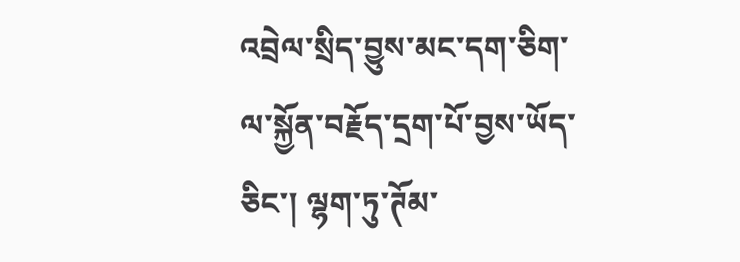འབྲེལ་སྲིད་བྱུས་མང་དག་ཅིག་ལ་སྐྱོན་བརྗོད་དྲག་པོ་བྱས་ཡོད་ཅིང་། ལྷག་ཏུ་ཊོམ་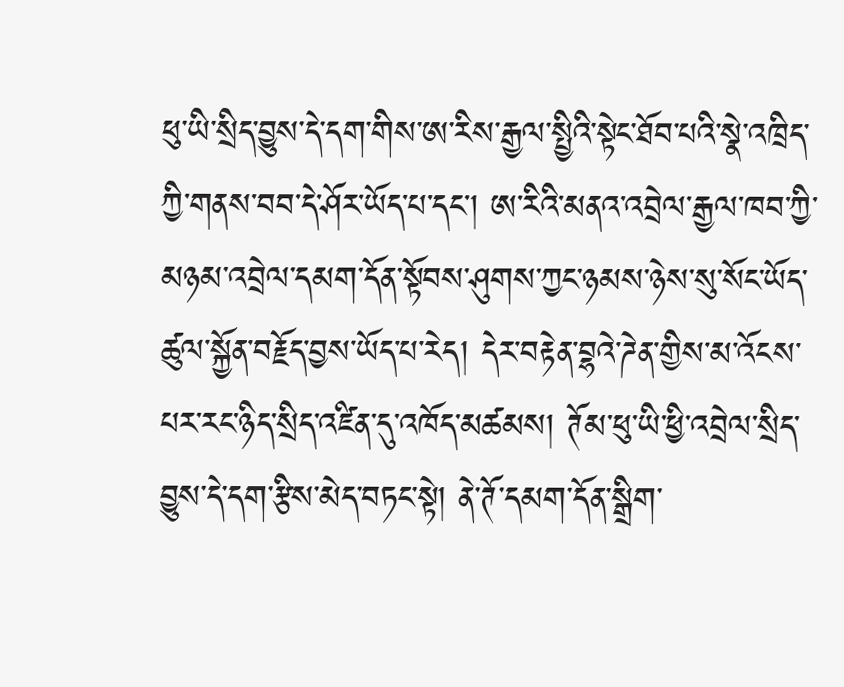ཕུ་ཡི་སྲིད་བྱུས་དེ་དག་གིས་ཨ་རིས་རྒྱལ་སྤྱིའི་སྟེང་ཐོབ་པའི་སྣེ་འཁྲིད་ཀྱི་གནས་བབ་དེ་ཤོར་ཡོད་པ་དང་། ཨ་རིའི་མནའ་འབྲེལ་རྒྱལ་ཁབ་ཀྱི་མཉམ་འབྲེལ་དམག་དོན་སྟོབས་ཤུགས་ཀྱང་ཉམས་ཉེས་སུ་སོང་ཡོད་ཚུལ་སྐྱོན་བརྗོད་བྱས་ཡོད་པ་རེད། དེར་བརྟེན་བྷའེ་ཌེན་གྱིས་མ་འོངས་པར་རང་ཉིད་སྲིད་འཛིན་དུ་འཁོད་མཚམས། ཊོམ་ཕུ་ཡི་ཕྱི་འབྲེལ་སྲིད་བྱུས་དེ་དག་རྩིས་མེད་བཏང་སྟེ། ནེ་ཊོ་དམག་དོན་སྒྲིག་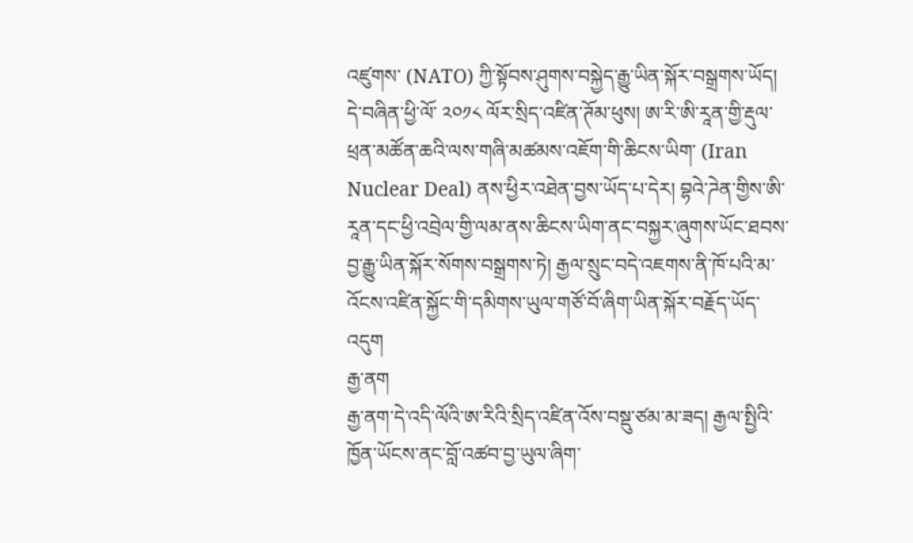འཛུགས་ (NATO) ཀྱི་སྟོབས་ཤུགས་བསྐྱེད་རྒྱུ་ཡིན་སྐོར་བསྒྲགས་ཡོད། དེ་བཞིན་ཕྱི་ལོ་ ༢༠༡༨ ལོར་སྲིད་འཛིན་ཊོམ་ཕུས། ཨ་རི་ཨི་རཱན་གྱི་རྡུལ་ཕྲན་མཚོན་ཆའི་ལས་གཞི་མཚམས་འཇོག་གི་ཆིངས་ཡིག་ (Iran Nuclear Deal) ནས་ཕྱིར་འཐེན་བྱས་ཡོད་པ་དེར། བྷའེ་ཌེན་གྱིས་ཨི་རཱན་དང་ཕྱི་འབྲེལ་གྱི་ལམ་ནས་ཆིངས་ཡིག་ནང་བསྐྱར་ཞུགས་ཡོང་ཐབས་བྱ་རྒྱུ་ཡིན་སྐོར་སོགས་བསྒྲགས་ཏེ། རྒྱལ་སྲུང་བདེ་འཇགས་ནི་ཁོ་པའི་མ་འོངས་འཛིན་སྐྱོང་གི་དམིགས་ཡུལ་གཙོ་བོ་ཞིག་ཡིན་སྐོར་བརྗོད་ཡོད་འདུག
རྒྱ་ནག
རྒྱ་ནག་དེ་འདི་ལོའི་ཨ་རིའི་སྲིད་འཛིན་འོས་བསྡུ་ཙམ་མ་ཟད། རྒྱལ་སྤྱིའི་ཁྱོན་ཡོངས་ནང་བློ་འཚབ་བྱ་ཡུལ་ཞིག་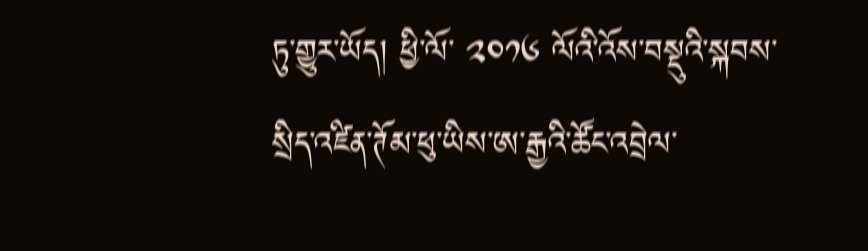ཏུ་གྱུར་ཡོད། ཕྱི་ལོ་ ༢༠༡༦ ལོའི་འོས་བསྡུའི་སྐབས་སྲིད་འཛིན་ཊོམ་ཕུ་ཡིས་ཨ་རྒྱའི་ཚོང་འབྲེལ་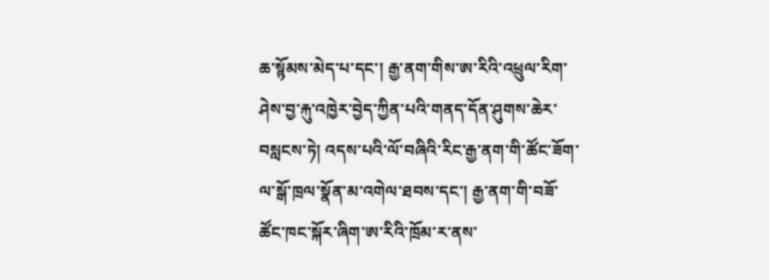ཆ་སྙོམས་མེད་པ་དང་། རྒྱ་ནག་གིས་ཨ་རིའི་འཕྲུལ་རིག་ཤེས་བྱ་རྐུ་འཁྱེར་བྱེད་ཀྱིན་པའི་གནད་དོན་ཤུགས་ཆེར་བསླངས་ཏེ། འདས་པའི་ལོ་བཞིའི་རིང་རྒྱ་ནག་གི་ཚོང་ཟོག་ལ་སྒོ་ཁྲལ་སྣོན་མ་འགེལ་ཐབས་དང་། རྒྱ་ནག་གི་བཟོ་ཚོང་ཁང་སྐོར་ཞིག་ཨ་རིའི་ཁྲོམ་ར་ནས་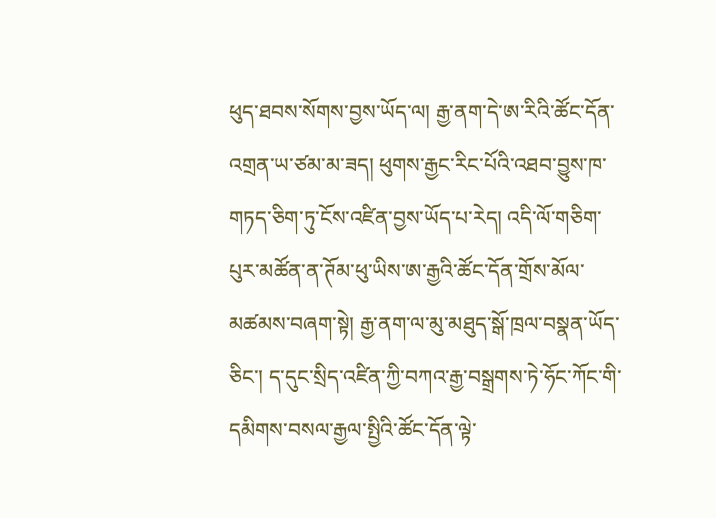ཕུད་ཐབས་སོགས་བྱས་ཡོད་ལ། རྒྱ་ནག་དེ་ཨ་རིའི་ཚོང་དོན་འགྲན་ཡ་ཙམ་མ་ཟད། ཕུགས་རྒྱང་རིང་པོའི་འཐབ་བྱུས་ཁ་གཏད་ཅིག་ཏུ་ངོས་འཛིན་བྱས་ཡོད་པ་རེད། འདི་ལོ་གཅིག་པུར་མཚོན་ན་ཊོམ་ཕུ་ཡིས་ཨ་རྒྱའི་ཚོང་དོན་གྲོས་མོལ་མཚམས་བཞག་སྟེ། རྒྱ་ནག་ལ་མུ་མཐུད་སྒོ་ཁྲལ་བསྣན་ཡོད་ཅིང་། ད་དུང་སྲིད་འཛིན་ཀྱི་བཀའ་རྒྱ་བསྒྲགས་ཏེ་ཧོང་ཀོང་གི་དམིགས་བསལ་རྒྱལ་སྤྱིའི་ཚོང་དོན་ལྟེ་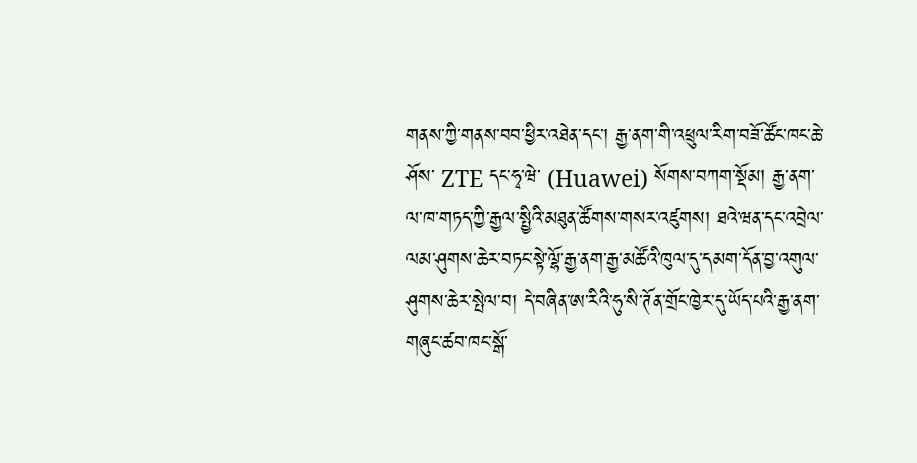གནས་ཀྱི་གནས་བབ་ཕྱིར་འཐེན་དང་། རྒྱ་ནག་གི་འཕྲུལ་རིག་བཟོ་ཚོང་ཁང་ཆེ་ཤོས་ ZTE དང་ཧྭ་ཝེ་ (Huawei) སོགས་བཀག་སྡོམ། རྒྱ་ནག་ལ་ཁ་གཏད་ཀྱི་རྒྱལ་སྤྱིའི་མཐུན་ཚོགས་གསར་འཛུགས། ཐའེ་ཝན་དང་འབྲེལ་ལམ་ཤུགས་ཆེར་བཏང་སྟེ་ལྷོ་རྒྱ་ནག་རྒྱ་མཚོའི་ཁུལ་དུ་དམག་དོན་བྱ་འགུལ་ཤུགས་ཆེར་སྤེལ་བ། དེ་བཞིན་ཨ་རིའི་ཧུ་སི་ཊོན་གྲོང་ཁྱེར་དུ་ཡོད་པའི་རྒྱ་ནག་གཞུང་ཚབ་ཁང་སྒོ་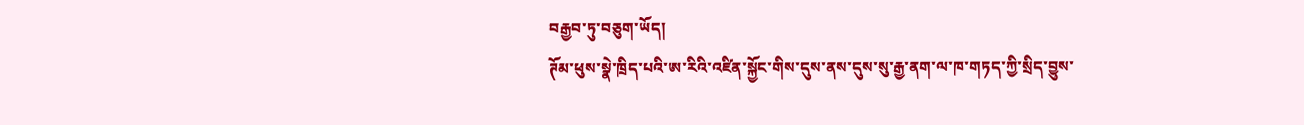བརྒྱབ་ཏུ་བཅུག་ཡོད།
ཊོམ་ཕུས་སྣེ་ཁྲིད་པའི་ཨ་རིའི་འཛིན་སྐྱོང་གིས་དུས་ནས་དུས་སུ་རྒྱ་ནག་ལ་ཁ་གཏད་ཀྱི་སྲིད་བྱུས་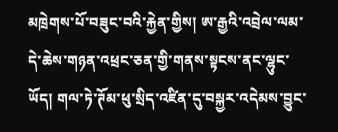མཁྲེགས་པོ་བཟུང་བའི་རྐྱེན་གྱིས། ཨ་རྒྱའི་འབྲེལ་ལམ་དེ་ཆེས་གཉན་འཕྲང་ཅན་གྱི་གནས་སྟངས་ནང་ལྷུང་ཡོད། གལ་ཏེ་ཊོམ་ཕུ་སྲིད་འཛིན་དུ་བསྐྱར་འདེམས་བྱུང་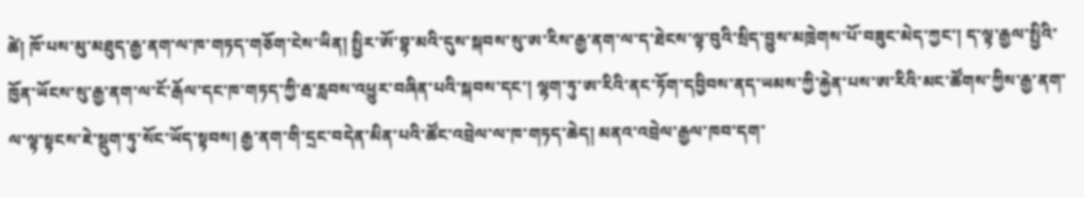ཚེ། ཁོ་པས་མུ་མཐུད་རྒྱ་ནག་ལ་ཁ་གཏད་གཅོག་ངེས་ཡིན། སྤྱིར་ཨོ་བྷ་མའི་དུས་སྐབས་སུ་ཨ་རིས་རྒྱ་ནག་ལ་ད་ཐེངས་ལྟ་བུའི་སྲིད་བྱུས་མཁྲེགས་པོ་བཟུང་མེད་ཀྱང་། ད་ལྟ་རྒྱལ་སྤྱིའི་ཁྱོན་ཡོངས་སུ་རྒྱ་ནག་ལ་ངོ་རྒོལ་དང་ཁ་གཏད་ཀྱི་རྦ་རླབས་འཕྱུར་བཞིན་པའི་སྐབས་དང་། ལྷག་ཏུ་ཨ་རིའི་ནང་ཏོག་དབྱིབས་ནད་ཡམས་ཀྱི་རྐྱེན་པས་ཨ་རིའི་མང་ཚོགས་ཀྱིས་རྒྱ་ནག་ལ་ལྟ་སྟངས་ཇེ་སྡུག་ཏུ་སོང་ཡོད་སྟབས། རྒྱ་ནག་གི་དྲང་བདེན་མིན་པའི་ཚོང་འབྲེལ་ལ་ཁ་གཏད་ཆེད། མནའ་འབྲེལ་རྒྱལ་ཁབ་དག་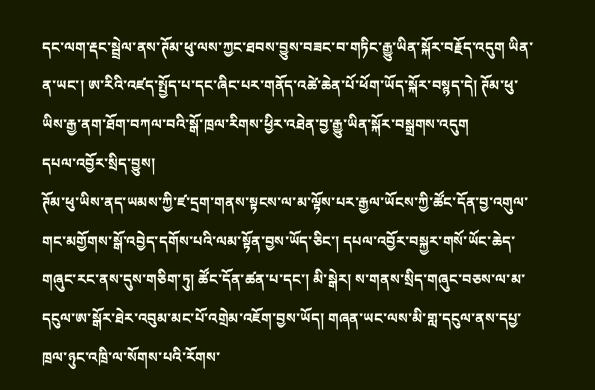དང་ལག་རྡང་སྦྲེལ་ནས་ཊོམ་ཕུ་ལས་ཀྱང་ཐབས་བྱུས་བཟང་བ་གཏིང་རྒྱུ་ཡིན་སྐོར་བརྗོད་འདུག ཡིན་ན་ཡང་། ཨ་རིའི་འཛད་སྤྱོད་པ་དང་ཞིང་པར་གནོད་འཚེ་ཆེན་པོ་ཕོག་ཡོད་སྐོར་བསྙད་དེ། ཊོམ་ཕུ་ཡིས་རྒྱ་ནག་ཐོག་བཀལ་བའི་སྒོ་ཁྲལ་རིགས་ཕྱིར་འཐེན་བྱ་རྒྱུ་ཡིན་སྐོར་བསྒྲགས་འདུག
དཔལ་འབྱོར་སྲིད་བྱུས།
ཊོམ་ཕུ་ཡིས་ནད་ཡམས་ཀྱི་ཛ་དྲག་གནས་སྟངས་ལ་མ་ལྟོས་པར་རྒྱལ་ཡོངས་ཀྱི་ཚོང་དོན་བྱ་འགུལ་གང་མགྱོགས་སྒོ་འབྱེད་དགོས་པའི་ལམ་སྟོན་བྱས་ཡོད་ཅིང་། དཔལ་འབྱོར་བསྐྱར་གསོ་ཡོང་ཆེད་གཞུང་རང་ནས་དུས་གཅིག་ཏུ། ཚོང་དོན་ཚན་པ་དང་། མི་སྒེར། ས་གནས་སྲིད་གཞུང་བཅས་ལ་མ་དངུལ་ཨ་སྒོར་ཐེར་འབུམ་མང་པོ་འགྲེམ་འཇོག་བྱས་ཡོད། གཞན་ཡང་ལས་མི་གླ་དངུལ་ནས་དཔྱ་ཁྲལ་ཉུང་འཁྲི་ལ་སོགས་པའི་རོགས་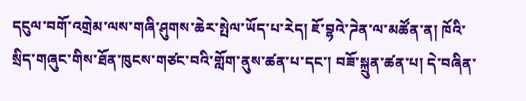དངུལ་བགོ་འགྲེམ་ལས་གཞི་ཤུགས་ཆེར་སྤེལ་ཡོད་པ་རེད། ཇོ་བྷའེ་ཌེན་ལ་མཚོན་ན། ཁོའི་སྲིད་གཞུང་གིས་ཐོན་ཁུངས་གཙང་བའི་གློག་ནུས་ཚན་པ་དང་། བཟོ་སྐྲུན་ཚན་པ། དེ་བཞིན་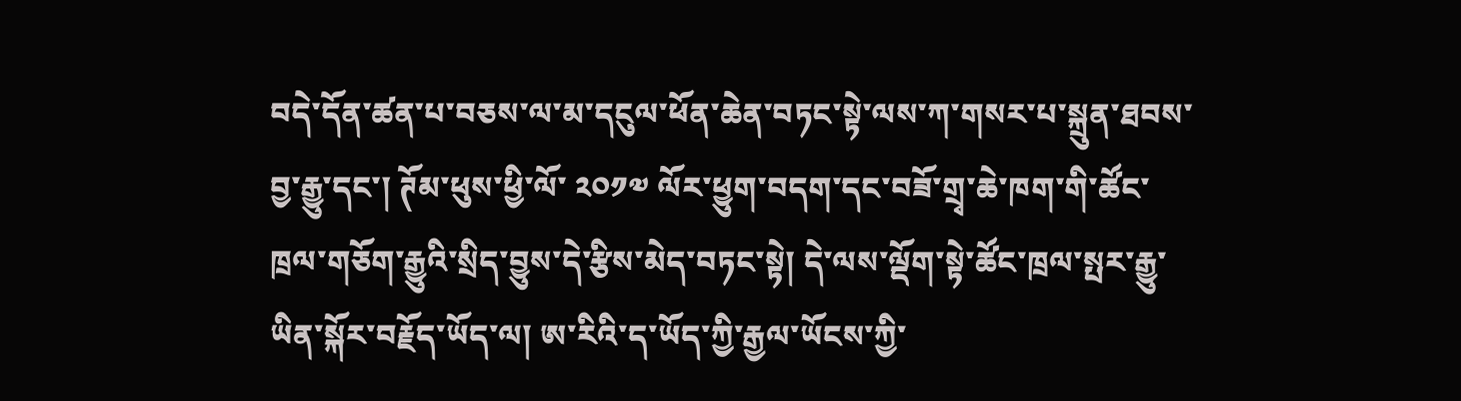བདེ་དོན་ཚན་པ་བཅས་ལ་མ་དངུལ་ཕོན་ཆེན་བཏང་སྟེ་ལས་ཀ་གསར་པ་སྐྲུན་ཐབས་བྱ་རྒྱུ་དང་། ཊོམ་ཕུས་ཕྱི་ལོ་ ༢༠༡༧ ལོར་ཕྱུག་བདག་དང་བཟོ་གྲྭ་ཆེ་ཁག་གི་ཚོང་ཁྲལ་གཅོག་རྒྱུའི་སྲིད་བྱུས་དེ་རྩིས་མེད་བཏང་སྟེ། དེ་ལས་ལྡོག་སྟེ་ཚོང་ཁྲལ་སྤར་རྒྱུ་ཡིན་སྐོར་བརྗོད་ཡོད་ལ། ཨ་རིའི་ད་ཡོད་ཀྱི་རྒྱལ་ཡོངས་ཀྱི་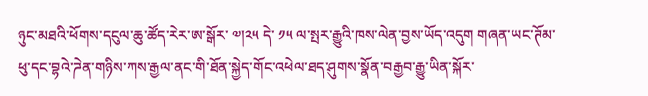ཉུང་མཐའི་ཕོགས་དངུལ་ཆུ་ཚོད་རེར་ཨ་སྒོར་ ༧།༢༥ དེ་ ༡༥ ལ་སྤར་རྒྱུའི་ཁས་ལེན་བྱས་ཡོད་འདུག གཞན་ཡང་ཊོམ་ཕུ་དང་བྷའེ་ཌེན་གཉིས་ཀས་རྒྱལ་ནང་གི་ཐོན་སྐྱེད་གོང་འཕེལ་ཐད་ཤུགས་སྣོན་བརྒྱབ་རྒྱུ་ཡིན་སྐོར་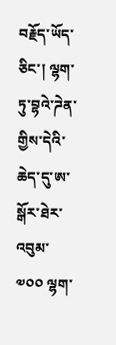བརྗོད་ཡོད་ཅིང་། ལྷག་ཏུ་བྷའེ་ཌེན་གྱིས་དེའི་ཆེད་དུ་ཨ་སྒོར་ཐེར་འབུམ་ ༧༠༠ ལྷག་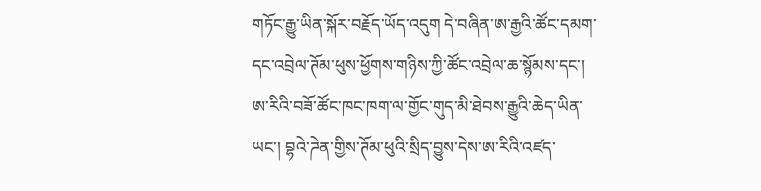གཏོང་རྒྱུ་ཡིན་སྐོར་བརྗོད་ཡོད་འདུག དེ་བཞིན་ཨ་རྒྱའི་ཚོང་དམག་དང་འབྲེལ་ཊོམ་ཕུས་ཕྱོགས་གཉིས་ཀྱི་ཚོང་འབྲེལ་ཆ་སྙོམས་དང་། ཨ་རིའི་བཟོ་ཚོང་ཁང་ཁག་ལ་གྱོང་གུད་མི་ཐེབས་རྒྱུའི་ཆེད་ཡིན་ཡང་། བྷའེ་ཌེན་གྱིས་ཊོམ་ཕུའི་སྲིད་བྱུས་དེས་ཨ་རིའི་འཛད་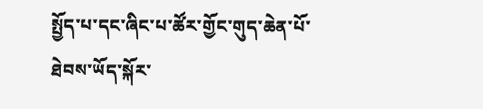སྤྱོད་པ་དང་ཞིང་པ་ཚོར་གྱོང་གུད་ཆེན་པོ་ཐེབས་ཡོད་སྐོར་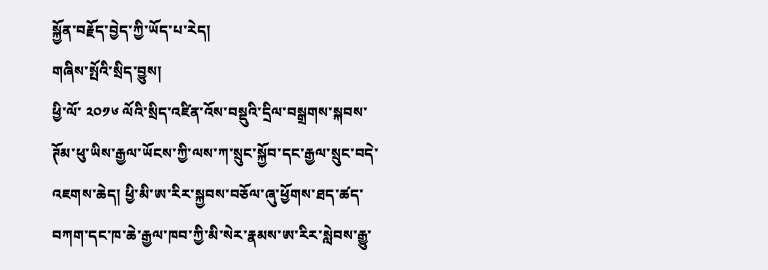སྐྱོན་བརྗོད་བྱེད་ཀྱི་ཡོད་པ་རེད།
གཞིས་སྤོའི་སྲིད་བྱུས།
ཕྱི་ལོ་ ༢༠༡༦ ལོའི་སྲིད་འཛིན་འོས་བསྡུའི་དྲིལ་བསྒྲགས་སྐབས་ཊོམ་ཕུ་ཡིས་རྒྱལ་ཡོངས་ཀྱི་ལས་ཀ་སྲུང་སྐྱོབ་དང་རྒྱལ་སྲུང་བདེ་འཇགས་ཆེད། ཕྱི་མི་ཨ་རིར་སྐྱབས་བཅོལ་ཞུ་ཕྱོགས་ཐད་ཚད་བཀག་དང་ཁ་ཆེ་རྒྱལ་ཁབ་ཀྱི་མི་སེར་རྣམས་ཨ་རིར་སླེབས་རྒྱུ་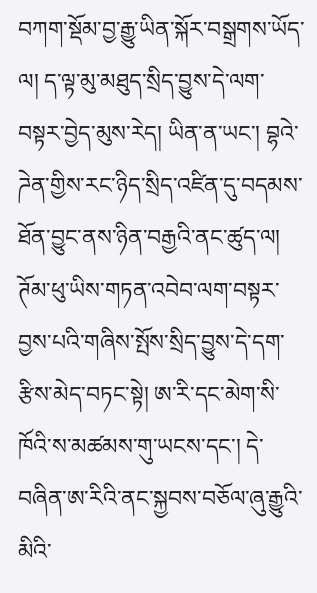བཀག་སྡོམ་བྱ་རྒྱུ་ཡིན་སྐོར་བསྒྲགས་ཡོད་ལ། ད་ལྟ་མུ་མཐུད་སྲིད་བྱུས་དེ་ལག་བསྟར་བྱེད་མུས་རེད། ཡིན་ན་ཡང་། བྷའེ་ཌེན་གྱིས་རང་ཉིད་སྲིད་འཛིན་དུ་བདམས་ཐོན་བྱུང་ནས་ཉིན་བརྒྱའི་ནང་ཚུད་ལ། ཊོམ་ཕུ་ཡིས་གཏན་འབེབ་ལག་བསྟར་བྱས་པའི་གཞིས་སྤོས་སྲིད་བྱུས་དེ་དག་རྩིས་མེད་བཏང་སྟེ། ཨ་རི་དང་མེག་སི་ཁོའི་ས་མཚམས་གུ་ཡངས་དང་། དེ་བཞིན་ཨ་རིའི་ནང་སྐྱབས་བཅོལ་ཞུ་རྒྱུའི་མིའི་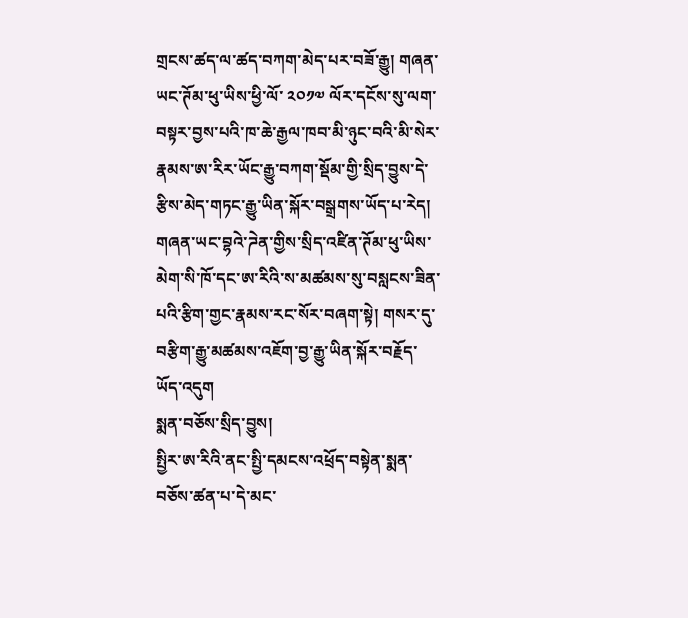གྲངས་ཚད་ལ་ཚད་བཀག་མེད་པར་བཟོ་རྒྱུ། གཞན་ཡང་ཊོམ་ཕུ་ཡིས་ཕྱི་ལོ་ ༢༠༡༧ ལོར་དངོས་སུ་ལག་བསྟར་བྱས་པའི་ཁ་ཆེ་རྒྱལ་ཁབ་མི་ཉུང་བའི་མི་སེར་རྣམས་ཨ་རིར་ཡོང་རྒྱུ་བཀག་སྡོམ་གྱི་སྲིད་བྱུས་དེ་རྩིས་མེད་གཏང་རྒྱུ་ཡིན་སྐོར་བསྒྲགས་ཡོད་པ་རེད། གཞན་ཡང་བྷའེ་ཌེན་གྱིས་སྲིད་འཛིན་ཊོམ་ཕུ་ཡིས་མེག་སི་ཁོ་དང་ཨ་རིའི་ས་མཚམས་སུ་བསླངས་ཟིན་པའི་རྩིག་གྱང་རྣམས་རང་སོར་བཞག་སྟེ། གསར་དུ་བརྩིག་རྒྱུ་མཚམས་འཇོག་བྱ་རྒྱུ་ཡིན་སྐོར་བརྗོད་ཡོད་འདུག
སྨན་བཅོས་སྲིད་བྱུས།
སྤྱིར་ཨ་རིའི་ནང་སྤྱི་དམངས་འཕྲོད་བསྟེན་སྨན་བཅོས་ཚན་པ་དེ་མང་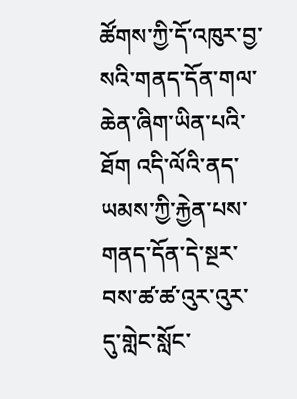ཚོགས་ཀྱི་དོ་འཁུར་བྱ་སའི་གནད་དོན་གལ་ཆེན་ཞིག་ཡིན་པའི་ཐོག འདི་ལོའི་ནད་ཡམས་ཀྱི་རྐྱེན་པས་གནད་དོན་དེ་སྔར་བས་ཚ་ཚ་འུར་འུར་དུ་གླེང་སློང་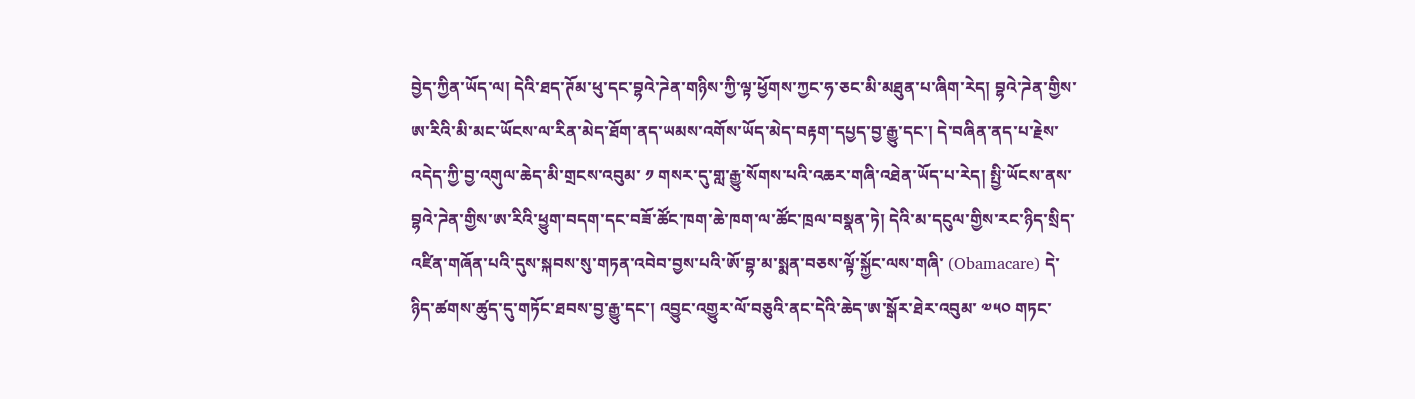བྱེད་ཀྱིན་ཡོད་ལ། དེའི་ཐད་ཊོམ་ཕུ་དང་བྷའེ་ཌེན་གཉིས་ཀྱི་ལྟ་ཕྱོགས་ཀྱང་ཧ་ཅང་མི་མཐུན་པ་ཞིག་རེད། བྷའེ་ཌེན་གྱིས་ཨ་རིའི་མི་མང་ཡོངས་ལ་རིན་མེད་ཐོག་ནད་ཡམས་འགོས་ཡོད་མེད་བརྟག་དཔྱད་བྱ་རྒྱུ་དང་། དེ་བཞིན་ནད་པ་རྗེས་འདེད་ཀྱི་བྱ་འགུལ་ཆེད་མི་གྲངས་འབུམ་ ༡ གསར་དུ་གླ་རྒྱུ་སོགས་པའི་འཆར་གཞི་འཐེན་ཡོད་པ་རེད། སྤྱི་ཡོངས་ནས་བྷའེ་ཌེན་གྱིས་ཨ་རིའི་ཕྱུག་བདག་དང་བཟོ་ཚོང་ཁག་ཆེ་ཁག་ལ་ཚོང་ཁྲལ་བསྣན་ཏེ། དེའི་མ་དངུལ་གྱིས་རང་ཉིད་སྲིད་འཛིན་གཞོན་པའི་དུས་སྐབས་སུ་གཏན་འབེབ་བྱས་པའི་ཨོ་བྷ་མ་སྨན་བཅས་ལྟོ་སྐྱོང་ལས་གཞི་ (Obamacare) དེ་ཉིད་ཚགས་ཚུད་དུ་གཏོང་ཐབས་བྱ་རྒྱུ་དང་། འབྱུང་འགྱུར་ལོ་བཅུའི་ནང་དེའི་ཆེད་ཨ་སྒོར་ཐེར་འབུམ་ ༧༥༠ གཏང་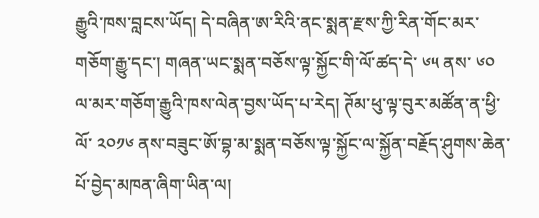རྒྱུའི་ཁས་བླངས་ཡོད། དེ་བཞིན་ཨ་རིའི་ནང་སྨན་རྫས་ཀྱི་རིན་གོང་མར་གཅོག་རྒྱུ་དང་། གཞན་ཡང་སྨན་བཅོས་ལྟ་སྐྱོང་གི་ལོ་ཚད་དེ་ ༦༥ ནས་ ༦༠ ལ་མར་གཅོག་རྒྱུའི་ཁས་ལེན་བྱས་ཡོད་པ་རེད། ཊོམ་ཕུ་ལྟ་བུར་མཚོན་ན་ཕྱི་ལོ་ ༢༠༡༦ ནས་བཟུང་ཨོ་བྷ་མ་སྨན་བཅོས་ལྟ་སྐྱོང་ལ་སྐྱོན་བརྗོད་ཤུགས་ཆེན་པོ་བྱེད་མཁན་ཞིག་ཡིན་ལ།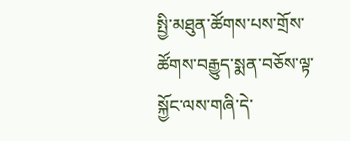སྤྱི་མཐུན་ཚོགས་པས་གྲོས་ཚོགས་བརྒྱུད་སྨན་བཅོས་ལྟ་སྐྱོང་ལས་གཞི་དེ་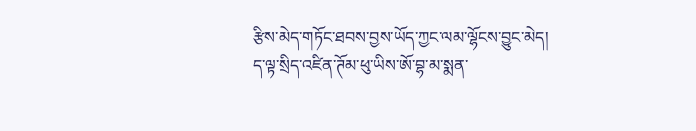རྩིས་མེད་གཏོང་ཐབས་བྱས་ཡོད་ཀྱང་ལམ་ལྷོངས་བྱུང་མེད། ད་ལྟ་སྲིད་འཛིན་ཊོམ་ཕུ་ཡིས་ཨོ་བྷ་མ་སྨན་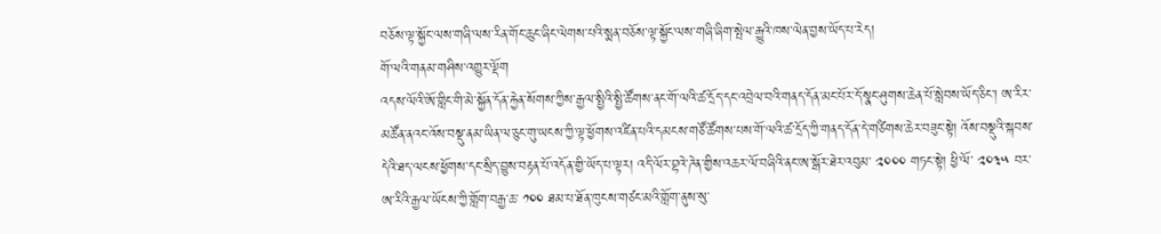བཅོས་ལྟ་སྐྱོང་ལས་གཞི་ལས་རིན་གོང་ཆུང་ཞིང་ལེགས་པའི་སྨན་བཅོས་ལྟ་སྐྱོང་ལས་གཞི་ཞིག་སྤེལ་རྒྱུའི་ཁས་ལེན་བྱས་ཡོད་པ་རེད།
གོ་ལའི་གནམ་གཤིས་འགྱུར་ལྡོག
འདས་ལོའི་ཨོ་གླིང་གི་མེ་སྐྱོན་དོན་རྐྱེན་སོགས་ཀྱིས་རྒྱལ་སྤྱིའི་སྤྱི་ཚོགས་ནང་གོ་ལའི་ཚ་དྲོད་དང་འབྲེལ་བའི་གནད་དོན་མང་པོར་དོ་སྣང་ཤུགས་ཆེན་པོ་སླེབས་ཡོད་ཅིང་། ཨ་རིར་མཚོན་ནའང་འོས་བསྡུ་ནམ་ཡིན་ལ་ཅུང་གུ་ཡངས་ཀྱི་ལྟ་ཕྱོགས་འཛིན་པའི་དམངས་གཙོ་ཚོགས་པས་གོ་ལའི་ཚ་དྲོད་ཀྱི་གནད་དོན་དེ་གཙིགས་ཆེར་བཟུང་སྟེ། འོས་བསྡུའི་སྐབས་དེའི་ཐད་ལངས་ཕྱོགས་དང་སྲིད་བྱུས་བརྟན་པོ་འདོན་གྱི་ཡོད་པ་ལྟར། འདི་ལོར་བྷའེ་ཌེན་གྱིས་འཆར་ལོ་བཞིའི་ནང་ཨ་སྒོར་ཐེར་འབུམ་ ༢༠༠༠ གཏང་སྟེ། ཕྱི་ལོ་ ༢༠༣༥ བར་ཨ་རིའི་རྒྱལ་ཡོངས་ཀྱི་གློག་བརྒྱ་ཆ་ ༡༠༠ ཐམ་པ་ཐོན་ཁུངས་གཙང་མའི་གློག་ནུས་སུ་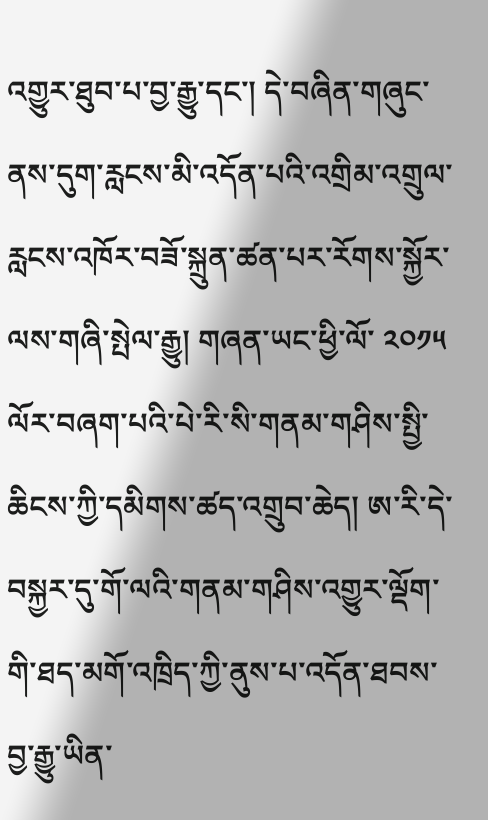འགྱུར་ཐུབ་པ་བྱ་རྒྱུ་དང་། དེ་བཞིན་གཞུང་ནས་དུག་རླངས་མི་འདོན་པའི་འགྲིམ་འགྲུལ་རླངས་འཁོར་བཟོ་སྐྲུན་ཚན་པར་རོགས་སྐྱོར་ལས་གཞི་སྤེལ་རྒྱུ། གཞན་ཡང་ཕྱི་ལོ་ ༢༠༡༥ ལོར་བཞག་པའི་པེ་རི་སི་གནམ་གཤིས་སྤྱི་ཆིངས་ཀྱི་དམིགས་ཚད་འགྲུབ་ཆེད། ཨ་རི་དེ་བསྐྱར་དུ་གོ་ལའི་གནམ་གཤིས་འགྱུར་ལྡོག་གི་ཐད་མགོ་འཁྲིད་ཀྱི་ནུས་པ་འདོན་ཐབས་བྱ་རྒྱུ་ཡིན་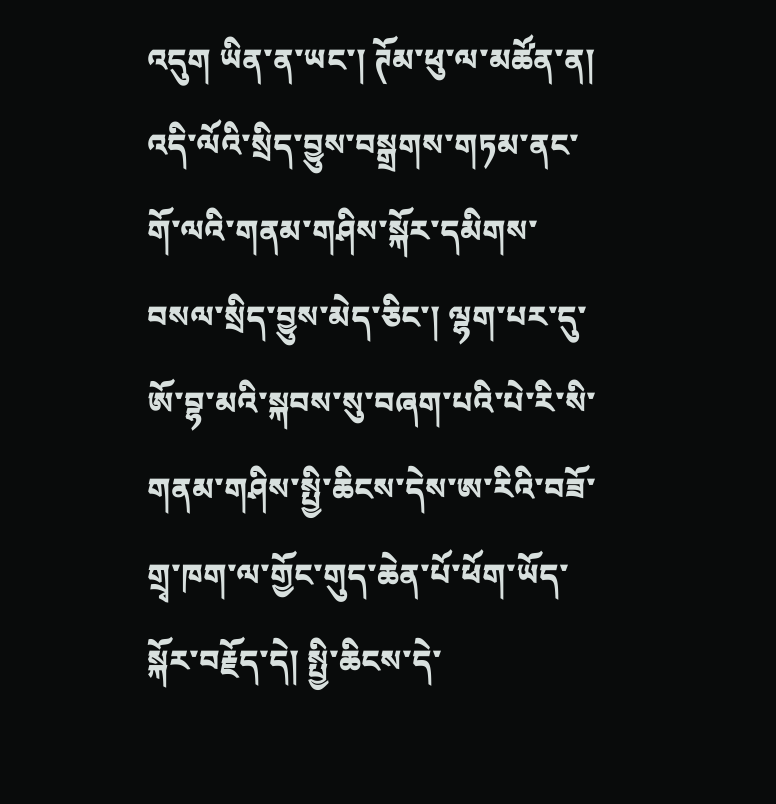འདུག ཡིན་ན་ཡང་། ཊོམ་ཕུ་ལ་མཚོན་ན། འདི་ལོའི་སྲིད་བྱུས་བསྒྲགས་གཏམ་ནང་གོ་ལའི་གནམ་གཤིས་སྐོར་དམིགས་བསལ་སྲིད་བྱུས་མེད་ཅིང་། ལྷག་པར་དུ་ཨོ་བྷ་མའི་སྐབས་སུ་བཞག་པའི་པེ་རི་སི་གནམ་གཤིས་སྤྱི་ཆིངས་དེས་ཨ་རིའི་བཟོ་གྲྭ་ཁག་ལ་གྱོང་གུད་ཆེན་པོ་ཕོག་ཡོད་སྐོར་བརྗོད་དེ། སྤྱི་ཆིངས་དེ་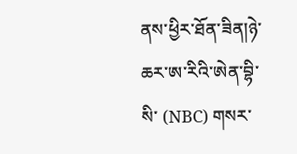ནས་ཕྱིར་ཐོན་ཟིན།ཉེ་ཆར་ཨ་རིའི་ཨེན་བྷི་སི་ (NBC) གསར་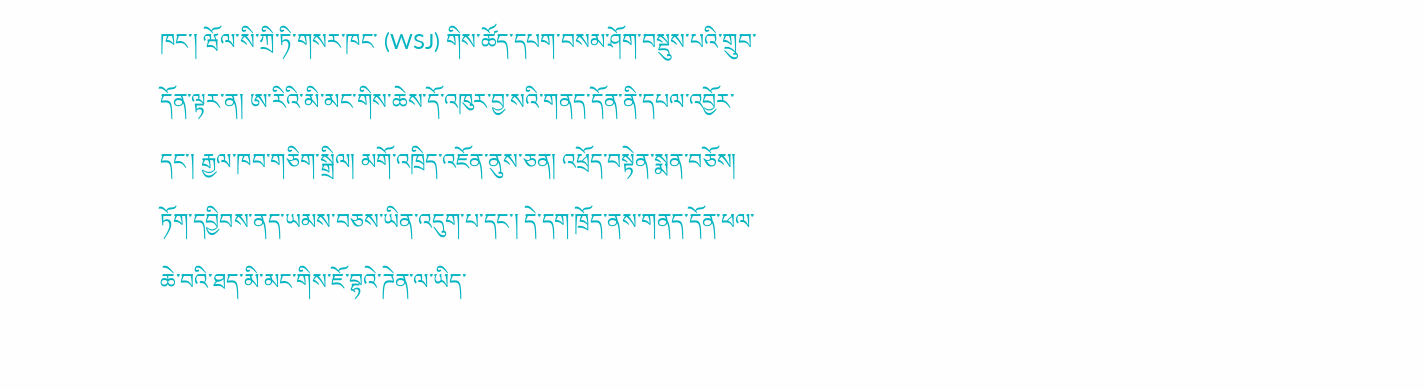ཁང་། ཝོལ་སི་ཀྲི་ཏི་གསར་ཁང་ (WSJ) གིས་ཚོད་དཔག་བསམ་ཤོག་བསྡུས་པའི་གྲུབ་དོན་ལྟར་ན། ཨ་རིའི་མི་མང་གིས་ཆེས་དོ་འཁུར་བྱ་སའི་གནད་དོན་ནི་དཔལ་འབྱོར་དང་། རྒྱལ་ཁབ་གཅིག་སྒྲིལ། མགོ་འཁྲིད་འཇོན་ནུས་ཅན། འཕྲོད་བསྟེན་སྨན་བཅོས། ཏོག་དབྱིབས་ནད་ཡམས་བཅས་ཡིན་འདུག་པ་དང་། དེ་དག་ཁྲོད་ནས་གནད་དོན་ཕལ་ཆེ་བའི་ཐད་མི་མང་གིས་ཇོ་བྷའེ་ཌེན་ལ་ཡིད་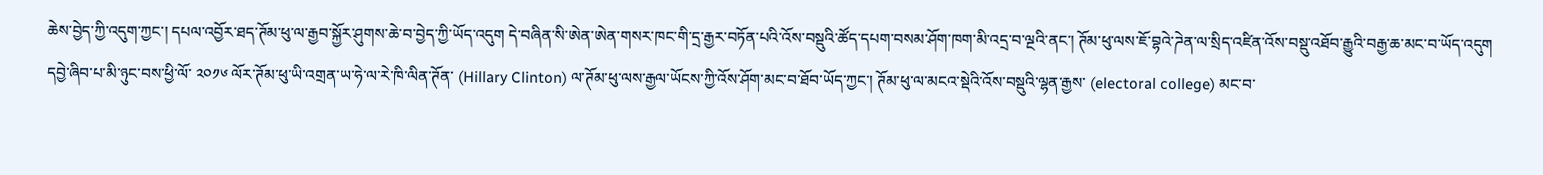ཆེས་བྱེད་ཀྱི་འདུག་ཀྱང་། དཔལ་འབྱོར་ཐད་ཊོམ་ཕུ་ལ་རྒྱབ་སྐྱོར་ཤུགས་ཆེ་བ་བྱེད་ཀྱི་ཡོད་འདུག དེ་བཞིན་སི་ཨེན་ཨེན་གསར་ཁང་གི་དྲ་རྒྱར་བཏོན་པའི་འོས་བསྡུའི་ཚོད་དཔག་བསམ་ཤོག་ཁག་མི་འདྲ་བ་ལྔའི་ནང་། ཊོམ་ཕུ་ལས་ཇོ་བྷའེ་ཌེན་ལ་སྲིད་འཛིན་འོས་བསྡུ་འཐོབ་རྒྱུའི་བརྒྱ་ཆ་མང་བ་ཡོད་འདུག དབྱེ་ཞིབ་པ་མི་ཉུང་བས་ཕྱི་ལོ་ ༢༠༡༦ ལོར་ཊོམ་ཕུ་ཡི་འགྲན་ཡ་ཧེ་ལ་རེ་ཁི་ལིན་ཊོན་ (Hillary Clinton) ལ་ཊོམ་ཕུ་ལས་རྒྱལ་ཡོངས་ཀྱི་འོས་ཤོག་མང་བ་ཐོབ་ཡོད་ཀྱང་། ཊོམ་ཕུ་ལ་མངའ་སྡེའི་འོས་བསྡུའི་ལྷན་རྒྱས་ (electoral college) མང་བ་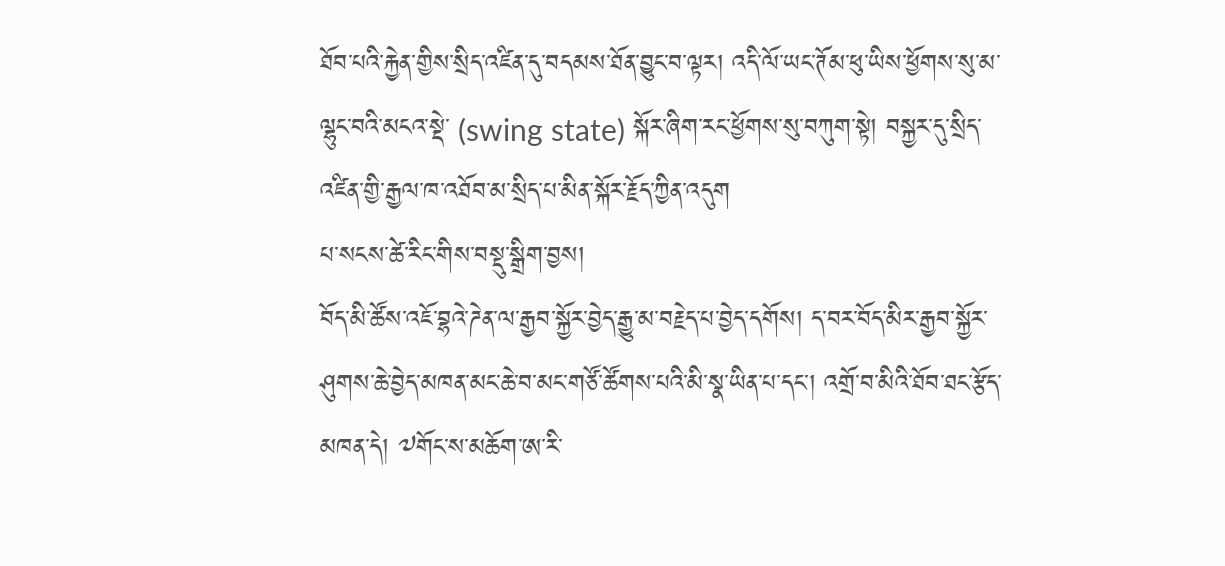ཐོབ་པའི་རྐྱེན་གྱིས་སྲིད་འཛིན་དུ་བདམས་ཐོན་བྱུང་བ་ལྟར། འདི་ལོ་ཡང་ཊོམ་ཕུ་ཡིས་ཕྱོགས་སུ་མ་ལྷུང་བའི་མངའ་སྡེ་ (swing state) སྐོར་ཞིག་རང་ཕྱོགས་སུ་བཀུག་སྟེ། བསྐྱར་དུ་སྲིད་འཛིན་གྱི་རྒྱལ་ཁ་འཐོབ་མ་སྲིད་པ་མིན་སྐོར་རྗོད་ཀྱིན་འདུག
པ་སངས་ཚེ་རིང་གིས་བསྡུ་སྒྲིག་བྱས།
བོད་མི་ཚོས་འཇོ་བྷའེ་ཌེན་ལ་རྒྱབ་སྐྱོར་བྱེད་རྒྱུ་མ་བརྗེད་པ་བྱེད་དགོས། ད་བར་བོད་མིར་རྒྱབ་སྐྱོར་ཤུགས་ཆེ་བྱེད་མཁན་མང་ཆེ་བ་མང་གཙོ་ཚོགས་པའི་མི་སྣ་ཡིན་པ་དང་། འགྲོ་བ་མིའི་ཐོབ་ཐང་རྩོད་མཁན་དེ། ༧གོང་ས་མཆོག་ཨ་རི་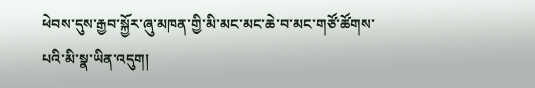ཕེབས་དུས་རྒྱབ་སྐྱོར་ཞུ་མཁན་གྱི་མི་མང་མང་ཆེ་བ་མང་གཙོ་ཚོགས་པའི་མི་སྣ་ཡིན་འདུག།